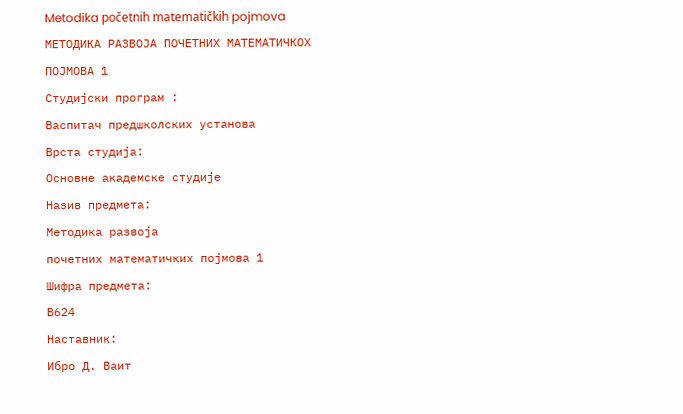Metodika početnih matematičkih pojmova
МЕТОДИКА РАЗВОЈА ПОЧЕТНИХ МАТЕМАТИЧКОХ ПОЈМОВА 1
Студијски програм :
Васпитач предшколских установа
Врста студија:
Основне академске студије
Назив предмета:
Методика развоја
почетних математичких појмова 1
Шифра предмета:
В624
Наставник:
Ибро Д. Ваит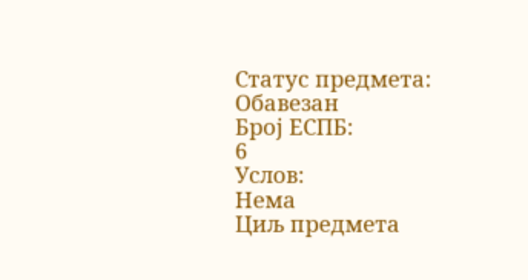Статус предмета:
Обавезан
Број ЕСПБ:
6
Услов:
Нема
Циљ предмета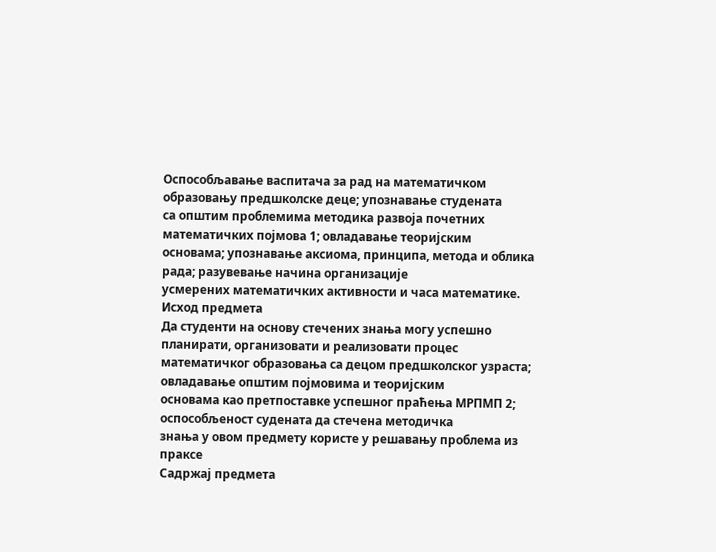Оспособљавање васпитача за рад на математичком образовању предшколске деце; упознавање студената
са општим проблемима методика развоја почетних математичких појмова 1; овладавање теоријским
основама; упознавање аксиома, принципа, метода и облика рада; разувевање начина организације
усмерених математичких активности и часа математике.
Исход предмета
Да студенти на основу стечених знања могу успешно планирати, организовати и реализовати процес
математичког образовања са децом предшколског узраста; овладавање општим појмовима и теоријским
основама као претпоставке успешног праћења МРПМП 2; оспособљеност судената да стечена методичка
знања у овом предмету користе у решавању проблема из праксе
Садржај предмета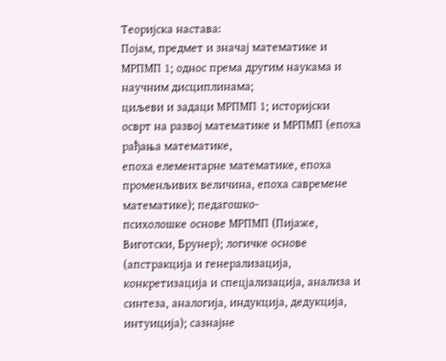Теоријска настава:
Појам, предмет и значај математике и МРПМП 1; однос према другим наукама и научним дисциплинама;
циљеви и задаци МРПМП 1; историјски осврт на развој математике и МРПМП (епоха рађања математике,
епоха елементарне математике, епоха променљивих величина, епоха савремене математике); педагошко-
психолошке основе МРПМП (Пијаже, Виготски, Брунер); логичке основе (апстракција и генерализација,
конкретизација и спецјализација, анализа и синтеза, аналогија, индукција, дедукција, интуиција); сазнајне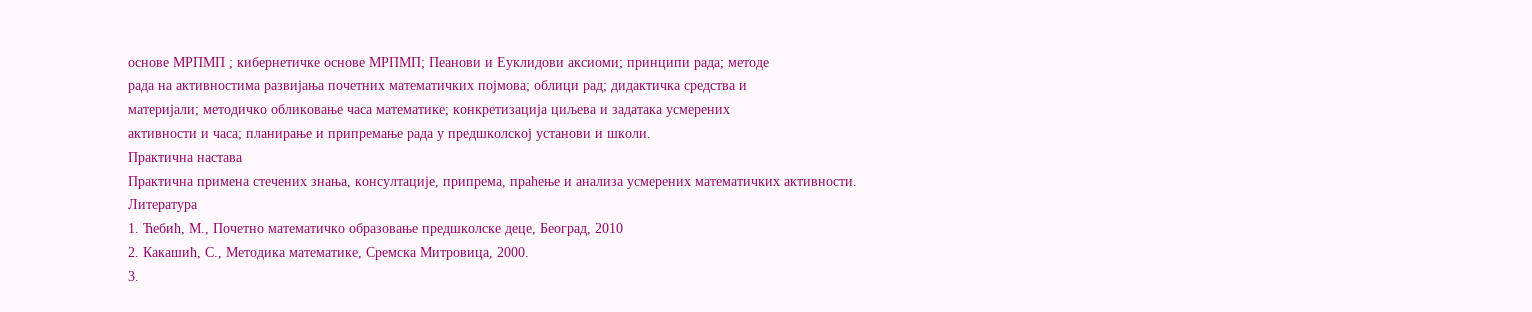основе МРПМП ; кибернетичке основе МРПМП; Пеанови и Еуклидови аксиоми; принципи рада; методе
рада на активностима развијања почетних математичких појмова; облици рад; дидактичка средства и
материјали; методичко обликовање часа математике; конкретизација циљева и задатака усмерених
активности и часа; планирање и припремање рада у предшколској установи и школи.
Практична настава
Практична примена стечених знања, консултације, припрема, праћење и анализа усмерених математичких активности.
Литература
1. Ћебић, М., Почетно математичко образовање предшколске деце, Београд, 2010
2. Какашић, С., Методика математике, Сремска Митровица, 2000.
3.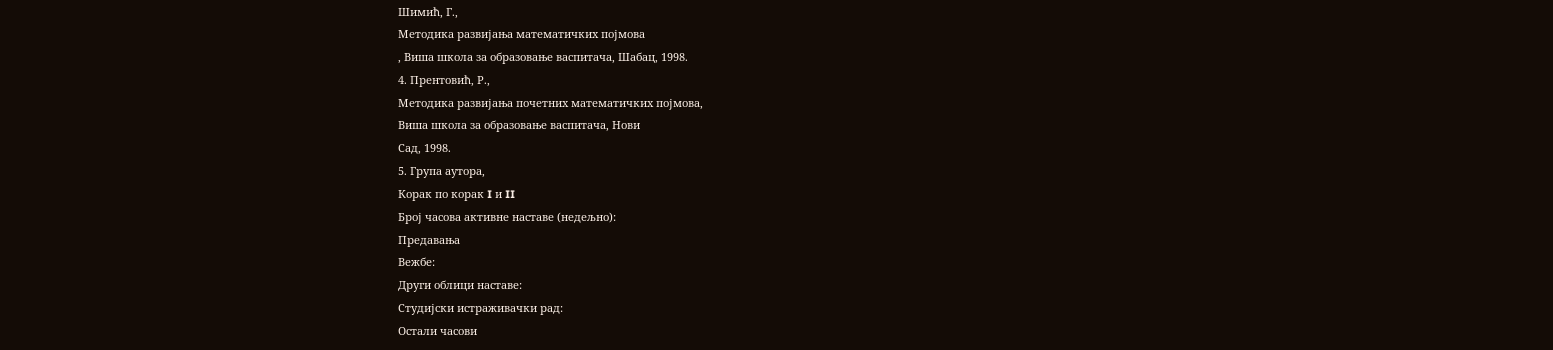Шимић, Г.,
Методика развијања математичких појмова
, Виша школа за образовање васпитача, Шабац, 1998.
4. Прентовић, Р.,
Методика развијања почетних математичких појмова,
Виша школа за образовање васпитача, Нови
Сад, 1998.
5. Група аутора,
Корак по корак I и II
Број часова активне наставе (недељно):
Предавања
Вежбе:
Други облици наставе:
Студијски истраживачки рад:
Остали часови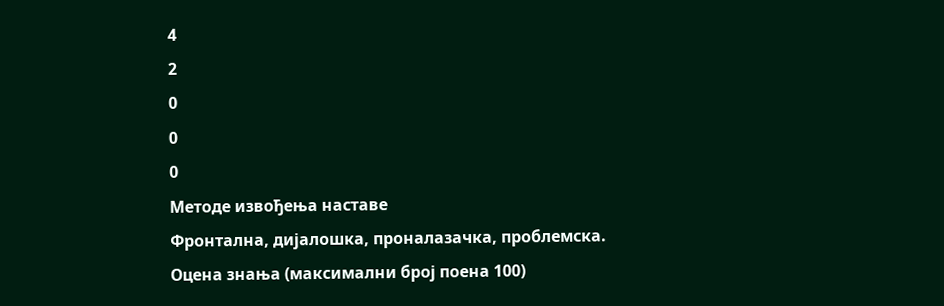4
2
0
0
0
Методе извођења наставе
Фронтална, дијалошка, проналазачка, проблемска.
Оцена знања (максимални број поена 100)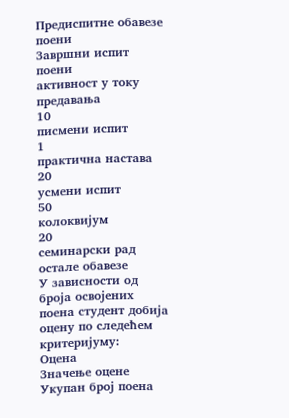Предиспитне обавезе
поени
Завршни испит
поени
активност у току предавања
10
писмени испит
1
практична настава
20
усмени испит
50
колоквијум
20
семинарски рад
остале обавезе
У зависности од броја освојених поена студент добија оцену по следећем критеријуму:
Оцена
Значење оцене
Укупан број поена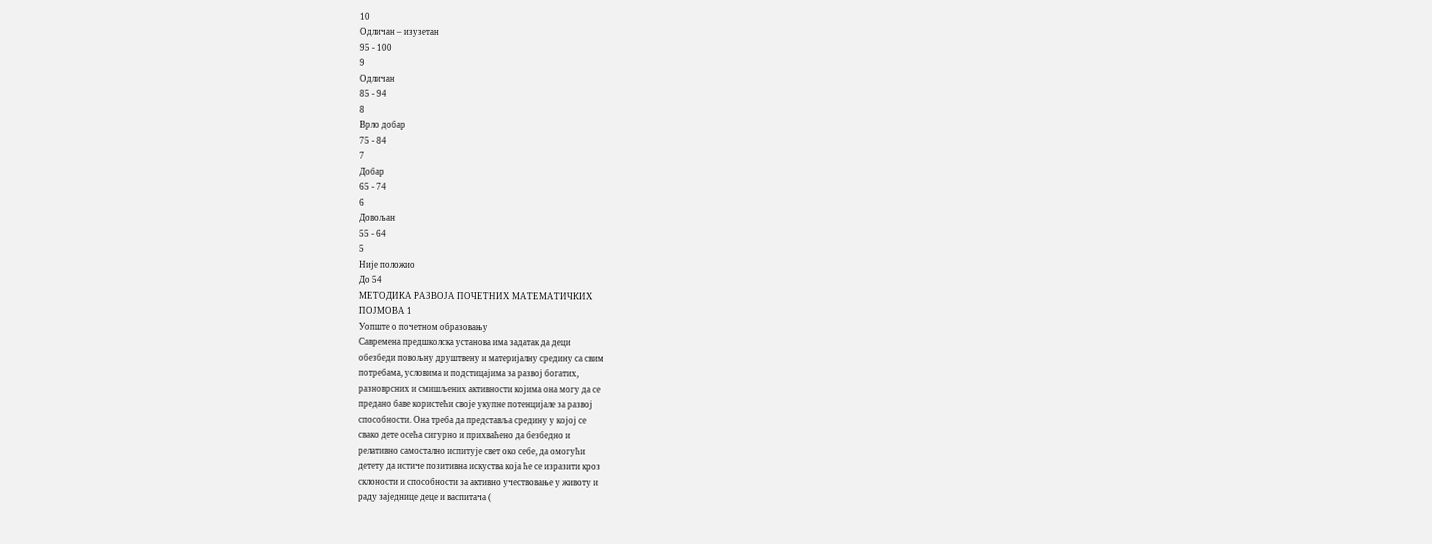10
Одличан – изузетан
95 - 100
9
Одличан
85 - 94
8
Врло добар
75 - 84
7
Добар
65 - 74
6
Довољан
55 - 64
5
Није положио
До 54
МЕТОДИКА РАЗВОЈА ПОЧЕТНИХ МАТЕМАТИЧКИХ
ПОЈМОВА 1
Уопште о почетном образовању
Савремена предшколска установа има задатак да деци
обезбеди повољну друштвену и материјалну средину са свим
потребама, условима и подстицајима за развој богатих,
разноврсних и смишљених активности којима она могу да се
предано баве користећи своје укупне потенцијале за развој
способности. Она треба да представља средину у којој се
свако дете осећа сигурно и прихваћено да безбедно и
релативно самостално испитује свет око себе, да омогући
детету да истиче позитивна искуства која ће се изразити кроз
склоности и способности за активно учествовање у животу и
раду заједнице деце и васпитача (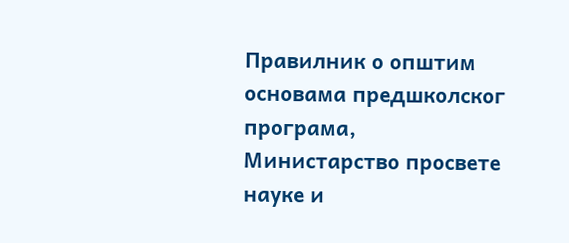Правилник о општим
основама предшколског програма,
Министарство просвете
науке и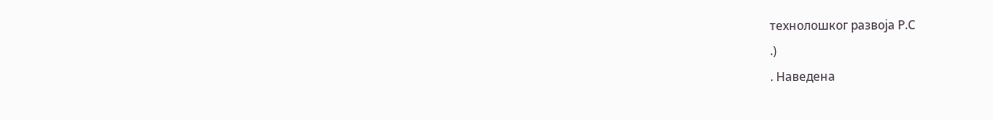технолошког развоја Р.С
.)
. Наведена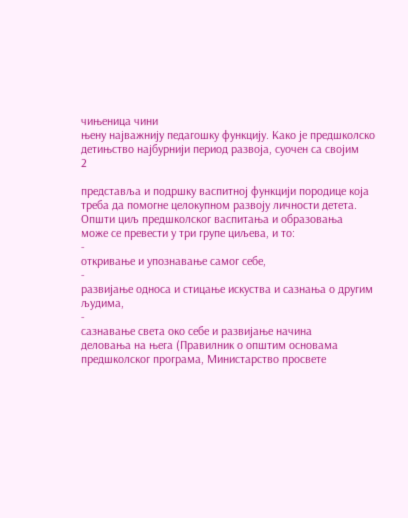чињеница чини
њену најважнију педагошку функцију. Како је предшколско
детињство најбурнији период развоја, суочен са својим
2

представља и подршку васпитној функцији породице која
треба да помогне целокупном развоју личности детета.
Општи циљ предшколског васпитања и образовања
може се превести у три групе циљева, и то:
-
откривање и упознавање самог себе,
-
развијање односа и стицање искуства и сазнања о другим
људима,
-
сазнавање света око себе и развијање начина
деловања на њега (Правилник о општим основама
предшколског програма, Министарство просвете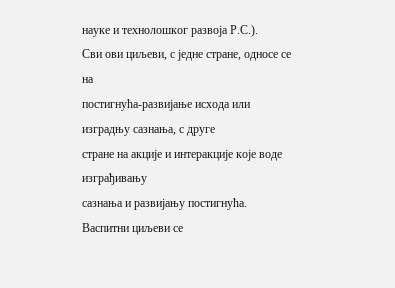науке и технолошког развоја Р.С.).
Сви ови циљеви, с једне стране, односе се на
постигнућа-развијање исхода или изградњу сазнања, с друге
стране на акције и интеракције које воде изграђивању
сазнања и развијању постигнућа. Васпитни циљеви се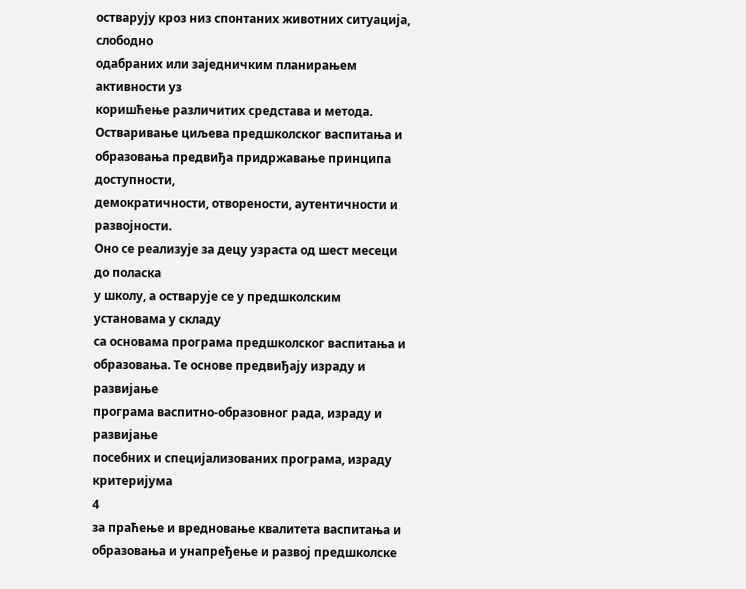остварују кроз низ спонтаних животних ситуација, слободно
одабраних или заједничким планирањем активности уз
коришћење различитих средстава и метода.
Остваривање циљева предшколског васпитања и
образовања предвиђа придржавање принципа доступности,
демократичности, отворености, аутентичности и развојности.
Оно се реализује за децу узраста од шест месеци до поласка
у школу, а остварује се у предшколским установама у складу
са основама програма предшколског васпитања и
образовања. Те основе предвиђају израду и развијање
програма васпитно-образовног рада, израду и развијање
посебних и специјализованих програма, израду критеријума
4
за праћење и вредновање квалитета васпитања и
образовања и унапређење и развој предшколске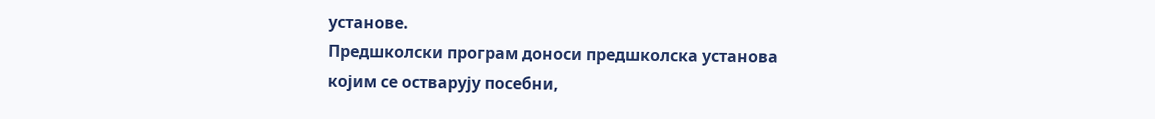установе.
Предшколски програм доноси предшколска установа
којим се остварују посебни,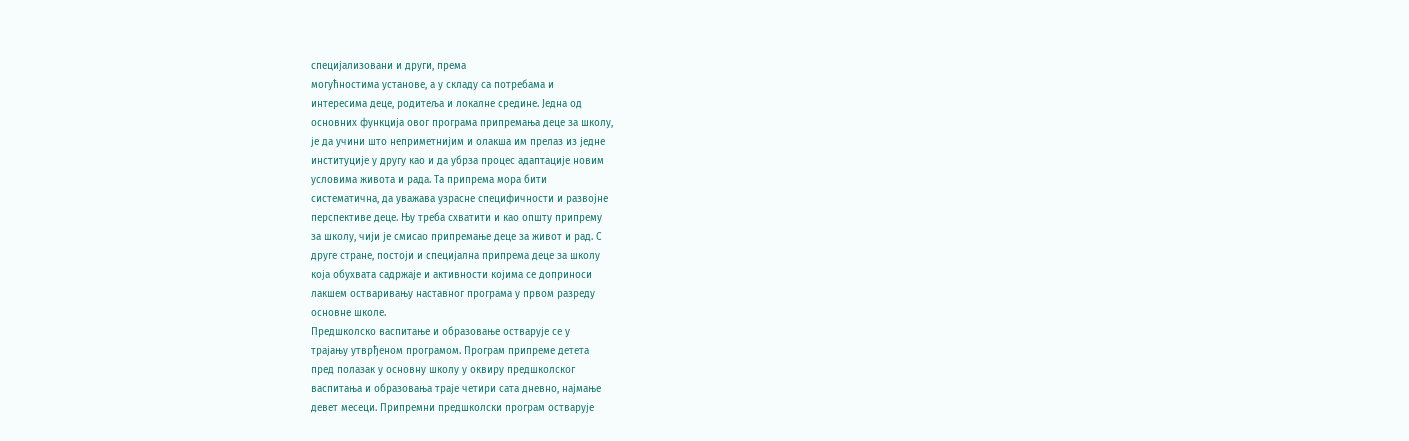специјализовани и други, према
могућностима установе, а у складу са потребама и
интересима деце, родитеља и локалне средине. Једна од
основних функција овог програма припремања деце за школу,
је да учини што неприметнијим и олакша им прелаз из једне
институције у другу као и да убрза процес адаптације новим
условима живота и рада. Та припрема мора бити
систематична, да уважава узрасне специфичности и развојне
перспективе деце. Њу треба схватити и као општу припрему
за школу, чији је смисао припремање деце за живот и рад. С
друге стране, постоји и специјална припрема деце за школу
која обухвата садржаје и активности којима се доприноси
лакшем остваривању наставног програма у првом разреду
основне школе.
Предшколско васпитање и образовање остварује се у
трајању утврђеном програмом. Програм припреме детета
пред полазак у основну школу у оквиру предшколског
васпитања и образовања траје четири сата дневно, најмање
девет месеци. Припремни предшколски програм остварује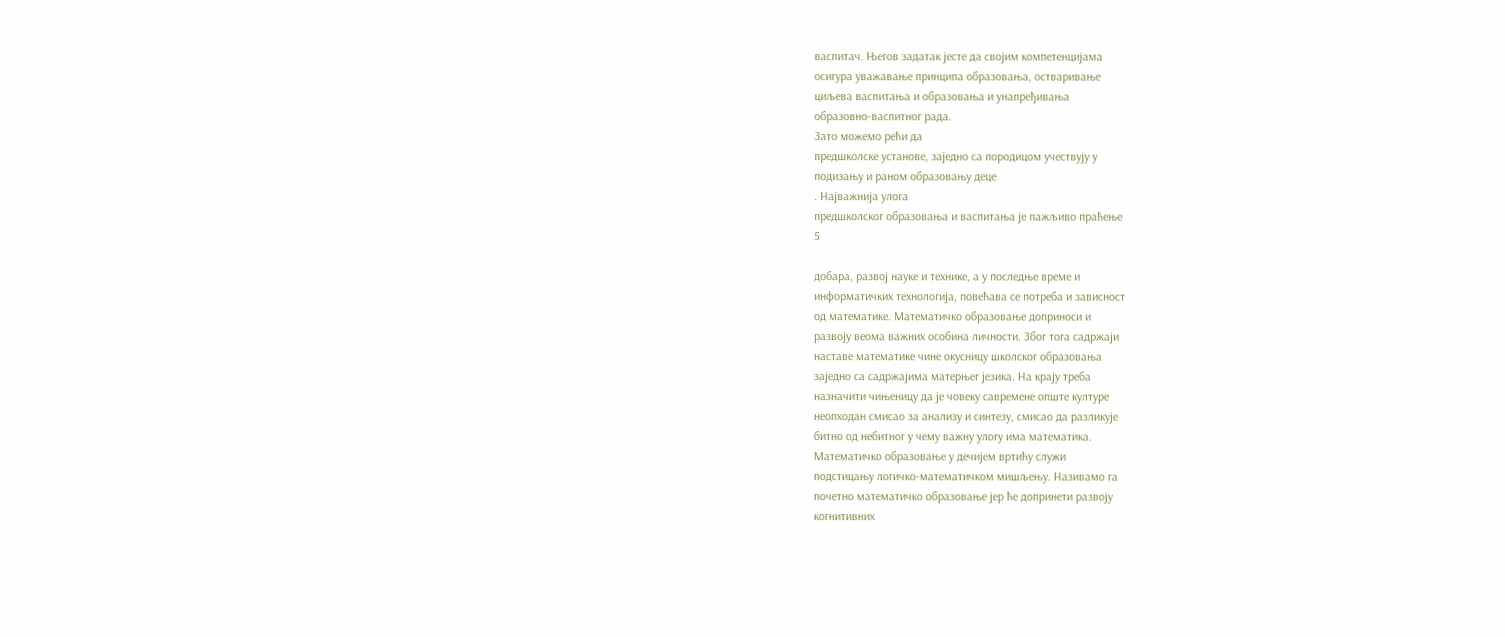васпитач. Његов задатак јесте да својим компетенцијама
осигура уважавање принципа образовања, остваривање
циљева васпитања и образовања и унапређивања
образовно-васпитног рада.
Зато можемо рећи да
предшколске установе, заједно са породицом учествују у
подизању и раном образовању деце
. Најважнија улога
предшколског образовања и васпитања је пажљиво праћење
5

добара, развој науке и технике, а у последње време и
информатичких технологија, повећава се потреба и зависност
од математике. Математичко образовање доприноси и
развоју веома важних особина личности. Због тога садржаји
наставе математике чине окусницу школског образовања
заједно са садржајима матерњег језика. На крају треба
назначити чињеницу да је човеку савремене опште културе
неопходан смисао за анализу и синтезу, смисао да разликује
битно од небитног у чему важну улогу има математика.
Математичко образовање у дечијем вртићу служи
подстицању логичко-математичком мишљењу. Називамо га
почетно математичко образовање јер ће допринети развоју
когнитивних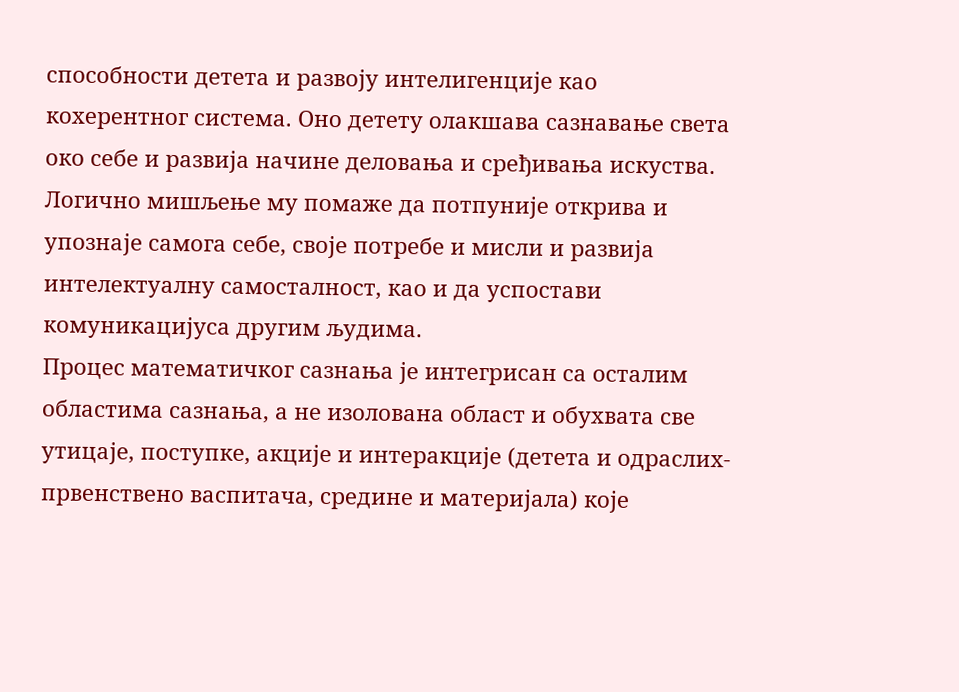способности детета и развоју интелигенције као
кохерентног система. Оно детету олакшава сазнавање света
око себе и развија начине деловања и сређивања искуства.
Логично мишљење му помаже да потпуније открива и
упознаје самога себе, своје потребе и мисли и развијa
интелектуалну самосталност, као и да успостави
комуникацијуса другим људима.
Процес математичког сазнања је интегрисан са осталим
областима сазнања, а не изолована област и обухвата све
утицаје, поступке, акције и интеракције (детета и одраслих-
првенствено васпитача, средине и материјала) које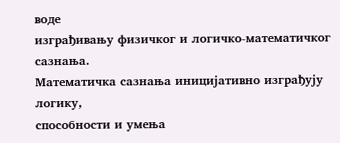воде
изграђивању физичког и логичко-математичког сазнања.
Математичка сазнања иницијативно изграђују логику,
способности и умења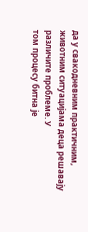да у свакодневним практичним,
животним ситуацијама деца решавају различите проблеме. У
том процесу битна је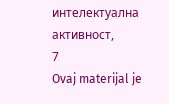интелектуална активност,
7
Ovaj materijal je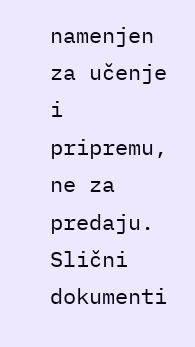namenjen za učenje i pripremu, ne za predaju.
Slični dokumenti